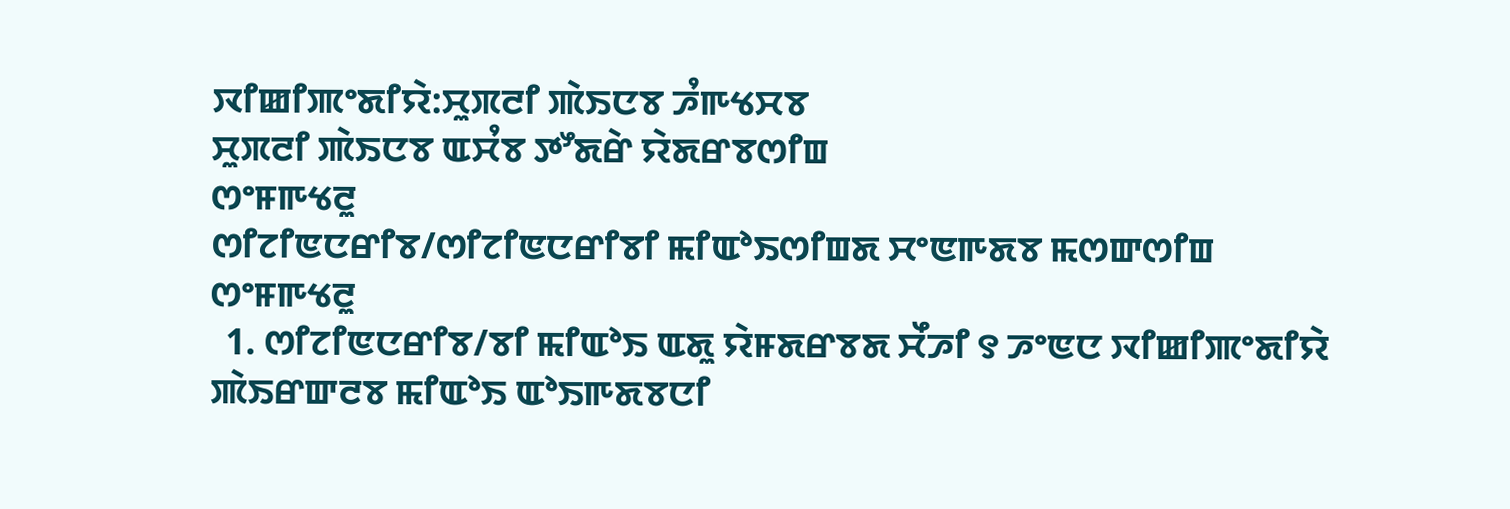ꯋꯤꯀꯤꯄꯦꯗꯤꯌꯥ:ꯆꯨꯞꯂꯤ ꯄꯥꯏꯅꯕ ꯍꯪꯒꯠꯆꯕ
ꯆꯨꯞꯂꯤ ꯄꯥꯏꯅꯕ ꯑꯆꯪꯕ ꯇꯧꯗꯔꯥ ꯌꯥꯗꯔꯕꯁꯤꯡ
ꯁꯦꯝꯒꯠꯂꯨ
ꯁꯤꯖꯤꯟꯅꯔꯤꯕ/ꯁꯤꯖꯤꯟꯅꯔꯤꯕꯤ ꯃꯤꯑꯣꯏꯁꯤꯡꯗ ꯆꯦꯟꯒꯗꯕ ꯃꯁꯛꯁꯤꯡ
ꯁꯦꯝꯒꯠꯂꯨ
  1. ꯁꯤꯖꯤꯟꯅꯔꯤꯕ/ꯕꯤ ꯃꯤꯑꯣꯏ ꯑꯗꯨ ꯌꯥꯝꯗꯔꯕꯗ ꯆꯩꯍꯤ ꯱ ꯍꯦꯟꯅ ꯋꯤꯀꯤꯄꯦꯗꯤꯌꯥ ꯄꯥꯏꯔꯛꯂꯕ ꯃꯤꯑꯣꯏ ꯑꯣꯏꯒꯗꯕꯅꯤ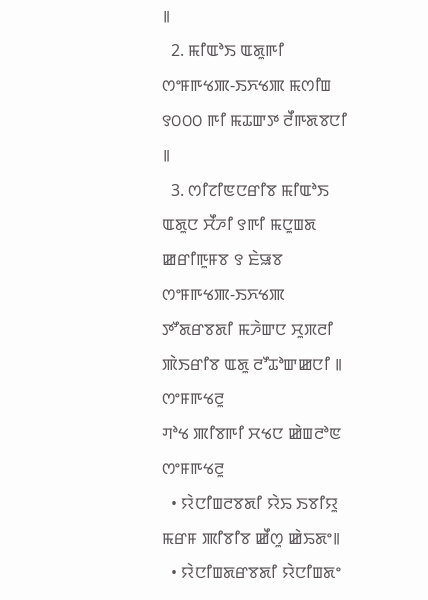꯫
  2. ꯃꯤꯑꯣꯏ ꯑꯗꯨꯒꯤ ꯁꯦꯝꯒꯠꯄ-ꯏꯈꯠꯄ ꯃꯁꯤꯡ ꯱꯰꯰꯰ ꯒꯤ ꯃꯊꯛꯇ ꯂꯩꯒꯗꯕꯅꯤ ꯫
  3. ꯁꯤꯖꯤꯟꯅꯔꯤꯕ ꯃꯤꯑꯣꯏ ꯑꯗꯨꯅ ꯆꯩꯍꯤ ꯱ꯒꯤ ꯃꯅꯨꯡꯗ ꯀꯔꯤꯒꯨꯝꯕ ꯱ ꯐꯥꯎꯕ ꯁꯦꯝꯒꯠꯄ-ꯏꯈꯠꯄ ꯇꯧꯗꯔꯕꯗꯤ ꯃꯍꯥꯛꯅ ꯆꯨꯞꯂꯤ ꯄꯥꯏꯔꯤꯕ ꯑꯗꯨ ꯂꯧꯊꯣꯛꯀꯅꯤ ꯫
ꯁꯦꯝꯒꯠꯂꯨ
ꯚꯣꯠ ꯄꯤꯕꯒꯤ ꯆꯠꯅ ꯀꯥꯡꯂꯣꯟ
ꯁꯦꯝꯒꯠꯂꯨ
  • ꯌꯥꯅꯤꯡꯂꯕꯗꯤ ꯌꯥꯢ ꯏꯕꯤꯌꯨ ꯃꯔꯝ ꯄꯤꯕꯤꯕ ꯀꯩꯁꯨ ꯀꯥꯢꯗꯦ꯫
  • ꯌꯥꯅꯤꯡꯗꯔꯕꯗꯤ ꯌꯥꯅꯤꯡꯗꯦ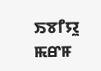ꯏꯕꯤꯌꯨ ꯃꯔꯝ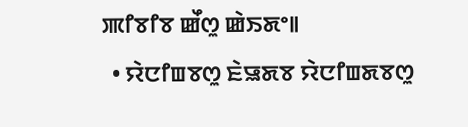ꯄꯤꯕꯤꯕ ꯀꯩꯁꯨ ꯀꯥꯏꯗꯦ꯫
  • ꯌꯥꯅꯤꯡꯕꯁꯨ ꯐꯥꯎꯗꯕ ꯌꯥꯅꯤꯡꯗꯕꯁꯨ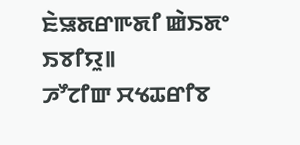ꯐꯥꯎꯗꯔꯒꯗꯤ ꯀꯥꯏꯗꯦ ꯏꯕꯤꯌꯨ꯫
ꯍꯧꯖꯤꯛ ꯆꯠꯊꯔꯤꯕ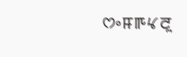ꯁꯦꯝꯒꯠꯂꯨ